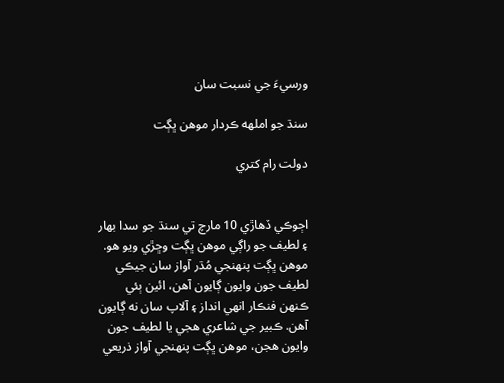ورسيءَ جي نسبت سان

سنڌ جو املهه ڪردار موهن ڀڳت

دولت رام کتري


اڄوڪي ڏهاڙي 10 مارچ تي سنڌ جو سدا بهار ۽ لطيف جو راڳي موهن ڀڳت وڇڙي ويو هو. موهن ڀڳت پنهنجي مُڌر آواز سان جيڪي لطيف جون وايون ڳايون آهن، ائين ٻئي ڪنهن فنڪار انهي انداز ۽ آلاپ سان نه ڳايون آهن. ڪبير جي شاعري هجي يا لطيف جون وايون هجن، موهن ڀڳت پنهنجي آواز ذريعي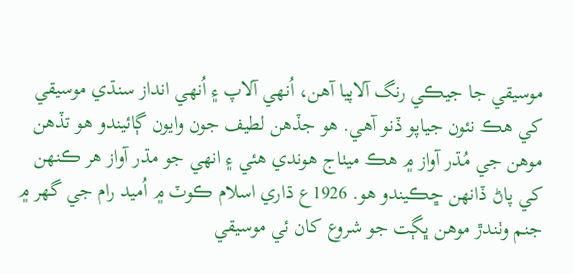موسيقي جا جيڪي رنگ آلاپيا آهن، اُنهي آلاپ ۽ اُنهي انداز سنڌي موسيقي کي هڪ نئون جياپو ڏنو آهي. هو جڏهن لطيف جون وايون ڳائيندو هو تڏهن موهن جي مُڌر آواز ۾ هڪ ميٺاج هوندي هئي ۽ انهي جو مڌر آواز هر ڪنهن کي پاڻ ڏانهن ڇڪيندو هو. 1926ع ڌاري اسلام ڪوٽ ۾ اُميد رام جي گهر ۾ جنم وٺندڙ موهن ڀڳت جو شروع کان ئي موسيقي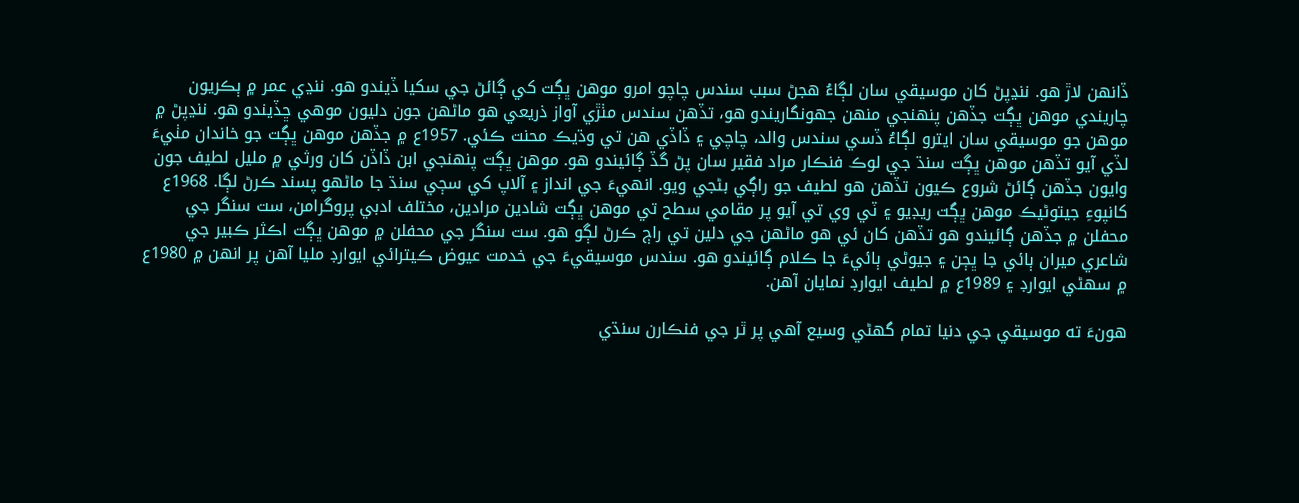ڏانهن لاڙ هو. ننڍپڻ کان موسيقي سان لڳاءُ هجڻ سبب سندس چاچو امرو موهن ڀڳت کي ڳائڻ جي سکيا ڏيندو هو. ننڍي عمر ۾ ٻڪريون چاريندي موهن ڀڳت جڏهن پنهنجي منهن جهونگاريندو هو، تڏهن سندس مٺڙي آواز ذريعي هو ماڻهن جون دليون موهي ڇڏيندو هو. ننڍپڻ ۾ موهن جو موسيقي سان ايترو لڳاءُ ڏسي سندس والد، چاچي ۽ ڏاڏي هن تي وڌيڪ محنت ڪئي. 1957ع ۾ جڏهن موهن ڀڳت جو خاندان مٺيءَ لڏي آيو تڏهن موهن ڀڳت سنڌ جي لوڪ فنڪار مراد فقير سان پڻ گڏ ڳائيندو هو. موهن ڀڳت پنهنجي ابن ڏاڏن کان ورثي ۾ مليل لطيف جون وايون جڏهن ڳائڻ شروع ڪيون تڏهن هو لطيف جو راڳي بڻجي ويو. انهيءَ جي انداز ۽ آلاپ کي سڄي سنڌ جا ماڻهو پسند ڪرڻ لڳا. 1968ع کانپوءِ جيتوڻيڪ موهن ڀڳت ريڊيو ۽ ٽي وي تي آيو پر مقامي سطح تي موهن ڀڳت شادين مرادين، مختلف ادبي پروگرامن، ست سنگر جي محفلن ۾ جڏهن ڳائيندو هو تڏهن کان ئي هو ماڻهن جي دلين تي راڄ ڪرڻ لڳو هو. ست سنگر جي محفلن ۾ موهن ڀڳت اڪثر ڪبير جي شاعري ميران ٻائي جا ڀڄن ۽ جيوڻي ٻائيءَ جا ڪلام ڳائيندو هو. سندس موسيقيءَ جي خدمت عيوض ڪيترائي ايوارڊ مليا آهن پر انهن ۾ 1980ع ۾ سهڻي ايوارڊ ۽ 1989ع ۾ لطيف ايوارڊ نمايان آهن.

هونءَ ته موسيقي جي دنيا تمام گهڻي وسيع آهي پر ٿر جي فنڪارن سنڌي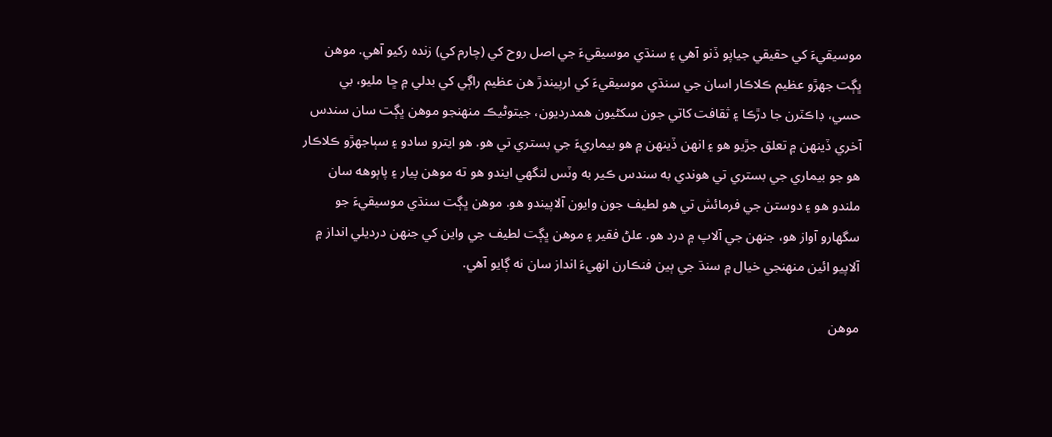موسيقيءَ کي حقيقي جياپو ڏنو آهي ۽ سنڌي موسيقيءَ جي اصل روح کي (چارم کي) زنده رکيو آهي. موهن ڀڳت جهڙو عظيم ڪلاڪار اسان جي سنڌي موسيقيءَ کي ارپيندڙ هن عظيم راڳي کي بدلي ۾ ڇا مليو، بي حسي، ڊاڪٽرن جا دڙڪا ۽ ثقافت کاتي جون سکڻيون همدرديون، جيتوڻيڪ منهنجو موهن ڀڳت سان سندس آخري ڏينهن ۾ تعلق جڙيو هو ۽ انهن ڏينهن ۾ هو بيماريءَ جي بستري تي هو. هو ايترو سادو ۽ سٻاجهڙو ڪلاڪار هو جو بيماري جي بستري تي هوندي به سندس ڪير به وٽس لنگهي ايندو هو ته موهن پيار ۽ پاٻوهه سان ملندو هو ۽ دوستن جي فرمائش تي هو لطيف جون وايون آلاپيندو هو. موهن ڀڳت سنڌي موسيقيءَ جو سگهارو آواز هو، جنهن جي آلاپ ۾ درد هو. علڻ فقير ۽ موهن ڀڳت لطيف جي واين کي جنهن درديلي انداز ۾ آلاپيو ائين منهنجي خيال ۾ سنڌ جي ٻين فنڪارن انهيءَ انداز سان نه ڳايو آهي.

موهن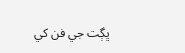ڀڳت جي فن کي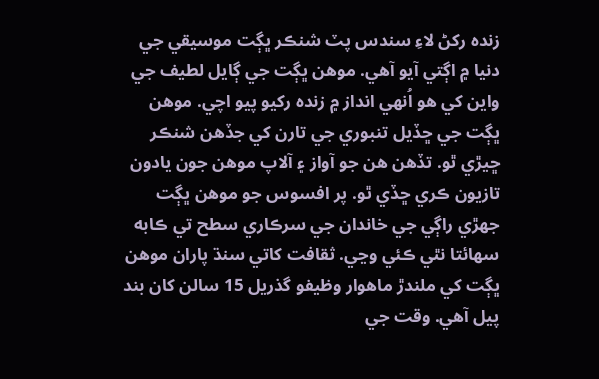زنده رکڻ لاءِ سندس پٽ شنڪر ڀڳت موسيقي جي دنيا ۾ اڳتي آيو آهي. موهن ڀڳت جي ڳايل لطيف جي واين کي هو اُنهي انداز ۾ زنده رکيو پيو اچي. موهن ڀڳت جي ڇڏيل تنبوري جي تارن کي جڏهن شنڪر ڇيڙي ٿو. تڏهن هن جو آواز ۽ آلاپ موهن جون يادون تازيون ڪري ڇڏي ٿو. پر افسوس جو موهن ڀڳت جهڙي راڳي جي خاندان جي سرڪاري سطح تي ڪابه سهائتا نٿي ڪئي وڃي. ثقافت کاتي سنڌ پاران موهن ڀڳت کي ملندڙ ماهوار وظيفو گذريل 15 سالن کان بند پيل آهي. وقت جي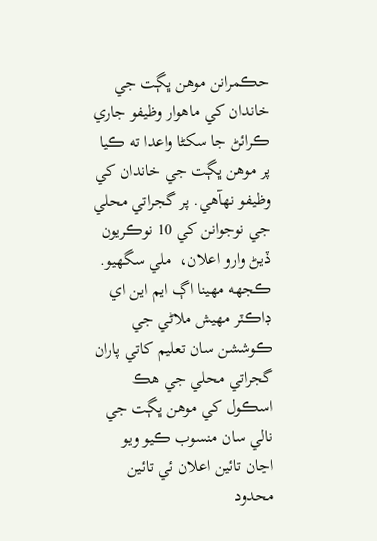حڪمرانن موهن ڀڳت جي خاندان کي ماهوار وظيفو جاري ڪرائڻ جا سکڻا واعدا ته ڪيا پر موهن ڀڳت جي خاندان کي وظيفو نهآهي. پر گجراتي محلي جي نوجوانن کي 10 نوڪريون ڏيڻ وارو اعلان،  ملي سگهيو. ڪجهه مهينا اڳ ايم اين اي ڊاڪٽر مهيش ملاڻي جي ڪوششن سان تعليم کاتي پاران گجراتي محلي جي هڪ اسڪول کي موهن ڀڳت جي نالي سان منسوب ڪيو ويو اڃان تائين اعلان ئي تائين محدود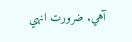آهي. ضرورت انهي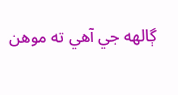ڳالهه جي آهي ته موهن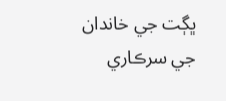ڀڳت جي خاندان جي سرڪاري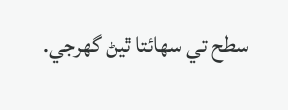سطح تي سهائتا ٿيڻ گهرجي.